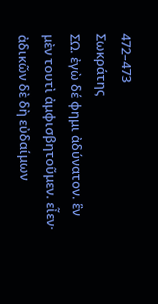472–473
Σωκράτης
ΣΩ. ἐγὼ δέ φημι ἀδύνατον. ἓν μὲν τουτὶ ἀμφισβητοῦμεν. εἶεν· ἀδικῶν δὲ δὴ εὐδαίμων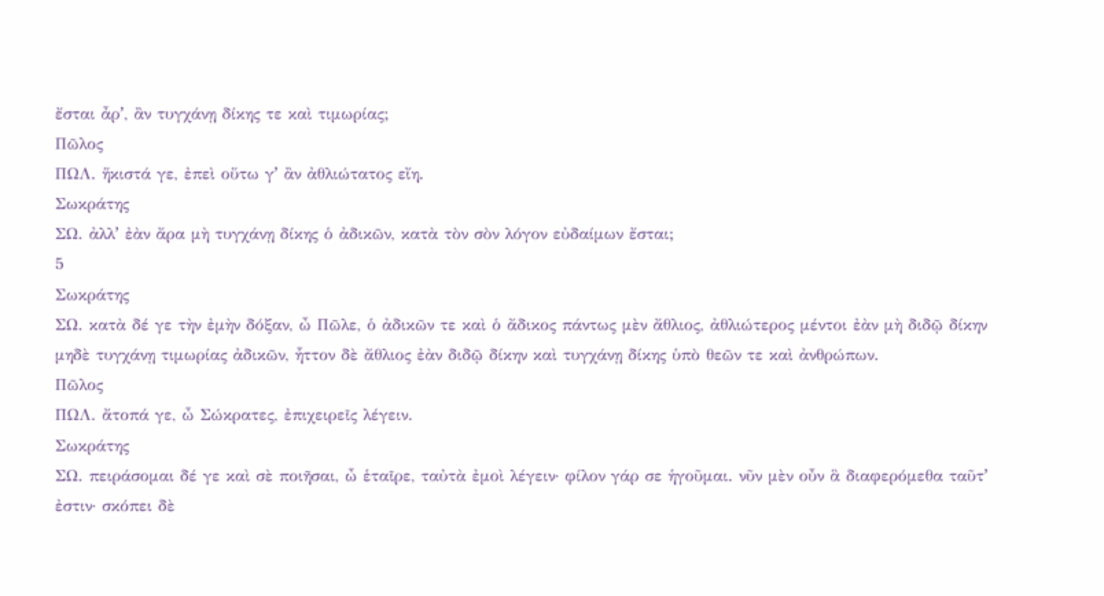ἔσται ἆρʼ, ἂν τυγχάνῃ δίκης τε καὶ τιμωρίας;
Πῶλος
ΠΩΛ. ἥκιστά γε, ἐπεὶ οὕτω γʼ ἂν ἀθλιώτατος εἴη.
Σωκράτης
ΣΩ. ἀλλʼ ἐὰν ἄρα μὴ τυγχάνῃ δίκης ὁ ἀδικῶν, κατὰ τὸν σὸν λόγον εὐδαίμων ἔσται;
5
Σωκράτης
ΣΩ. κατὰ δέ γε τὴν ἐμὴν δόξαν, ὦ Πῶλε, ὁ ἀδικῶν τε καὶ ὁ ἄδικος πάντως μὲν ἄθλιος, ἀθλιώτερος μέντοι ἐὰν μὴ διδῷ δίκην μηδὲ τυγχάνῃ τιμωρίας ἀδικῶν, ἧττον δὲ ἄθλιος ἐὰν διδῷ δίκην καὶ τυγχάνῃ δίκης ὑπὸ θεῶν τε καὶ ἀνθρώπων.
Πῶλος
ΠΩΛ. ἄτοπά γε, ὦ Σώκρατες, ἐπιχειρεῖς λέγειν.
Σωκράτης
ΣΩ. πειράσομαι δέ γε καὶ σὲ ποιῆσαι, ὦ ἑταῖρε, ταὐτὰ ἐμοὶ λέγειν· φίλον γάρ σε ἡγοῦμαι. νῦν μὲν οὖν ἃ διαφερόμεθα ταῦτʼ ἐστιν· σκόπει δὲ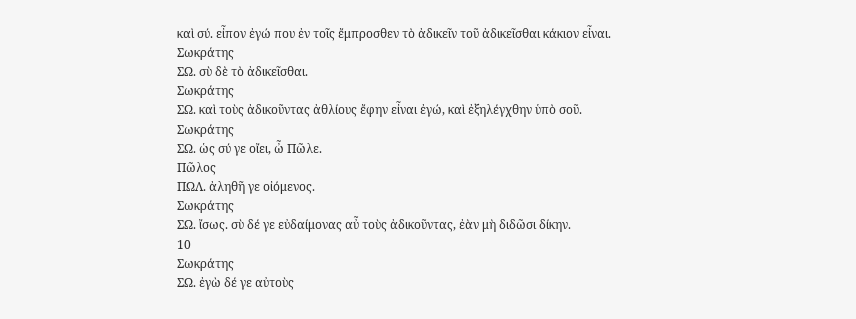καὶ σύ. εἶπον ἐγώ που ἐν τοῖς ἔμπροσθεν τὸ ἀδικεῖν τοῦ ἀδικεῖσθαι κάκιον εἶναι.
Σωκράτης
ΣΩ. σὺ δὲ τὸ ἀδικεῖσθαι.
Σωκράτης
ΣΩ. καὶ τοὺς ἀδικοῦντας ἀθλίους ἔφην εἶναι ἐγώ, καὶ ἐξηλέγχθην ὑπὸ σοῦ.
Σωκράτης
ΣΩ. ὡς σύ γε οἴει, ὦ Πῶλε.
Πῶλος
ΠΩΛ. ἀληθῆ γε οἰόμενος.
Σωκράτης
ΣΩ. ἴσως. σὺ δέ γε εὐδαίμονας αὖ τοὺς ἀδικοῦντας, ἐὰν μὴ διδῶσι δίκην.
10
Σωκράτης
ΣΩ. ἐγὼ δέ γε αὐτοὺς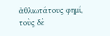ἀθλιωτάτους φημί, τοὺς δὲ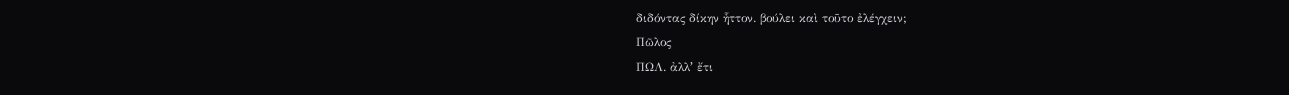διδόντας δίκην ἧττον. βούλει καὶ τοῦτο ἐλέγχειν;
Πῶλος
ΠΩΛ. ἀλλʼ ἔτι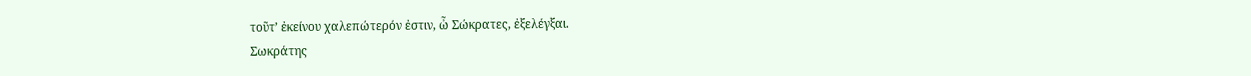τοῦτʼ ἐκείνου χαλεπώτερόν ἐστιν, ὦ Σώκρατες, ἐξελέγξαι.
Σωκράτης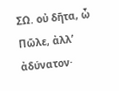ΣΩ. οὐ δῆτα, ὦ Πῶλε, ἀλλʼ ἀδύνατον·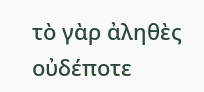τὸ γὰρ ἀληθὲς οὐδέποτε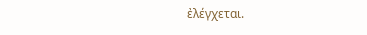ἐλέγχεται.